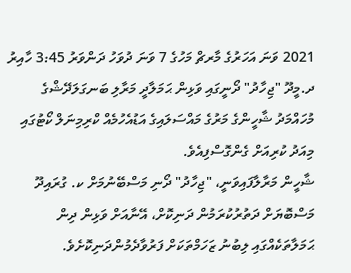2021 ވަނަ އަހަރުގެ މާރޗް މަހުގެ 7 ވަނަ ދުވަހު ދަންވަރު 3:45 ހާއިރު ދ.މީދޫ "ޖިހާދު" ދޯނީގައި ވަޅިން ޙަމަލާދީ މަރާލި ބަނގަލަދޭޝްގެ މުހައްމަދު ޝާހީންގެ މަރުގެ މައްސަލައިގެ އަޑުއެހުމެއް ކްރިމިނަލް ކޯޓުގައި މިއަދު ކުރިއަށް ގެންގޮސްފިއެވެ.
ޝާހީން މަރާލާފައިވަނީ، "ޖިހާދު" ދޯނި މަސްބޭނުމަށް ކ. ގުރައިދޫ މަސްބޮޔަށް ދަތުރުކުރަމުން ދަނިކޮށް، އޭނާއަށް ވަޅިން ދިން ޙަމަލާތަކެއްގައި ލިބުނު ޒަހަމްތަކަށް ފަރުވާދެމުންދަނިކޮށެވެ.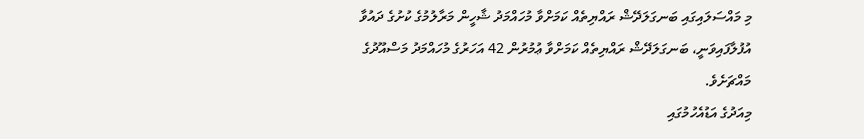މި މައްސަލައިގައި ބަނގަލަދޭޝް ރައްޔިތެއް ކަމަށްވާ މުހައްމަދު ޝާހީން މަރާލުމުގެ ކުށުގެ ދައުވާ އުފުލާފައިވަނީ، ބަނގަލަދޭޝް ރައްޔިތެއް ކަމަށްވާ ޢުމުރުން 42 އަހަރުގެ މުހައްމަދު މަސްއޫދުގެ މައްޗަށެވެ.
މިއަދުގެ އަޑުއެހުމުގައި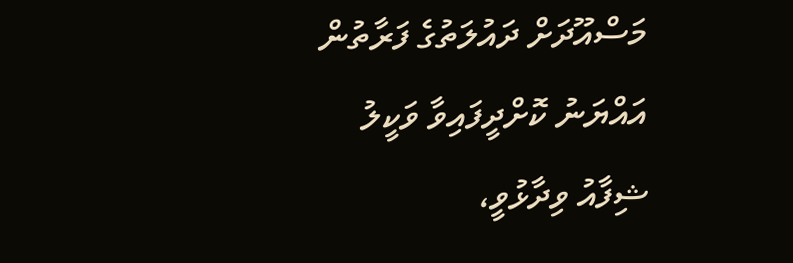މަސްއޫދަށް ދައުލަތުގެ ފަރާތުން އައްޔަނު ކޮށްދީފައިވާ ވަކީލު ޝިފާއު ވިދާޅުވީ،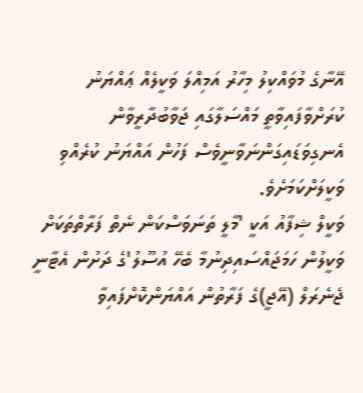އޭނާގެ މުވައްކިލު މިހާރު އަމިއްލަ ވަކީލެއް ޢައްޔަނު ކުރަށްވާފައިވާތީ މައްސަލާގައި ޖަވާބުދާރީވާން އެނގިވަޑައިގަންނަވާނީވެސް ފަހުން އައްޔަނު ކުރެއްވި ވަކީލަށްކަމަށެވެ.
ވަކީލް ޝިފާއު އަކީ 'މާލީ ތަނަވަސްކަން ނެތް ފަރާތްތަކަށް ވަކީލުން ހަމަޖައްސައިދިނުމާ ބެހޭ އުސޫލު'ގެ ދަށުން އެޓާނީ ޖެނެރަލް (އޭޖީ)ގެ ފަރާތުން އައްޔަންކޮށްފައިވާ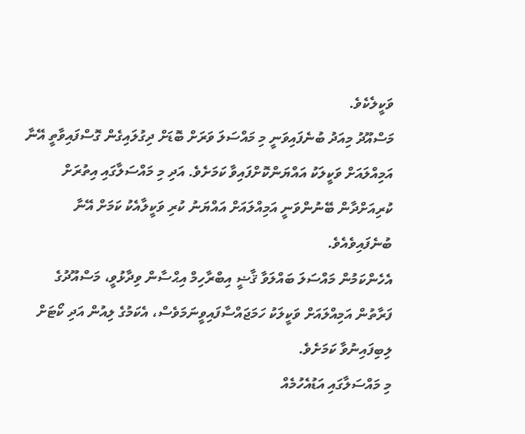ވަކީލެކެވެ.
މަސްއޫދު މިއަދު ބުނެފައިވަނީ މި މައްސަލަ ވަރަށް ބޮޑަށް ދިގުލައިގެން ގޮސްފައިވާތީ އޭނާ އަމިއްލައަށް ވަކީލަކު އައްޔަންކޮށްފައިވާ ކަމަށެވެ. އަދި މި މައްސަލާގައި އިތުރަށް ކުރިއަށްދާން ބޭނުންވަނީ އަމިއްލައަށް އައްޔަނު ކުރި ވަކީލާއެކު ކަމަށް އޭނާ ބުނެފައިވެއެވެ.
އެހެންކަމުން މައްސަލަ ބައްލަވާ ޤާޟީ އިބްރާހިމް އިޙްސާން ވިދާޅުވީ، މަސްއޫދުގެ ފަރާތުން އަމިއްލައަށް ވަކީލަކު ހަމަޖައްސާފައިވީނަމަވެސް، އެކަމުގެ ލިއުން އަދި ކޯޓަށް ލިބިފައިނުވާ ކަމަށެވެ.
މި މައްސަލާގައި އަޑުއެހުމެއް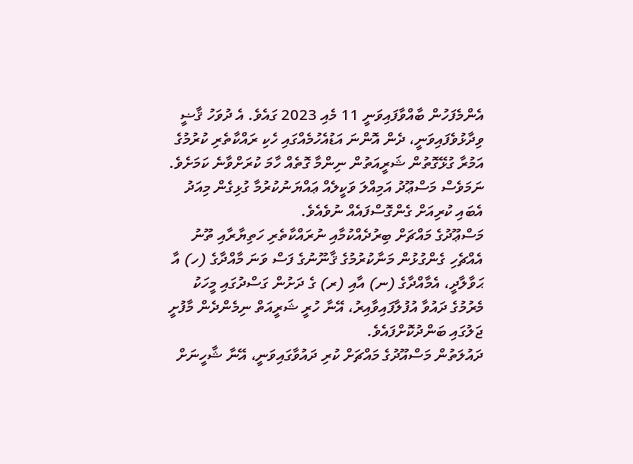އެންމެފަހުން ބާއްވާފައިވަނީ 11 މެއި 2023 ގައެވެ. އެ ދުވަހު ޤާޟީ ވިދާޅުވެފައިވަނީ، ދެން އޮންނަ އަޑުއެހުމެއްގައި ހެކި ރައްކާތެރި ކުރުމުގެ އަމުރާ ގުޅޭގޮތުން ޝަރީއަތުން ނިންމާ ގޮތެއް ހާމަ ކުރަށްވާނެ ކަމަށެވެ. ނަމަވެސް މަސްޢޫދު އަމިއްލަ ވަކީލެއް ޢައްޔަނުކުރުމާ ގުޅިގެން މިއަދު އެބައި ކުރިއަށް ގެންގޮސްފައެއް ނުވެއެވެ.
މަސްޢޫދުގެ މައްޗަށް ބިރުދެއްކުމާއި ނުރައްކާތެރި ހަތިޔާރާއި ތޫނު އެއްޗެހި ގެންގުޅުން މަނާކުރުމުގެ ޤާނޫނުގެ ފަސް ވަނަ މާއްދާގެ (ހ) އާ ޙަވާލާދީ، އެމާއްދާގެ (ނ) އާއި (ރ) ގެ ދަށުން ގަސްދުގައި މީހަކު މެރުމުގެ ދައުވާ އުފުލާފައިވާއިރު، އޭނާ ހުރީ ޝަރީއަތް ނިމެންދެން މާފުށީ ޖަލުގައި ބަންދުކޮށްފައެވެ.
ދައުލަތުން މަސްއޫދުގެ މައްޗަށް ކުރި ދައުވާގައިވަނީ، އޭނާ ޝާހީނަށް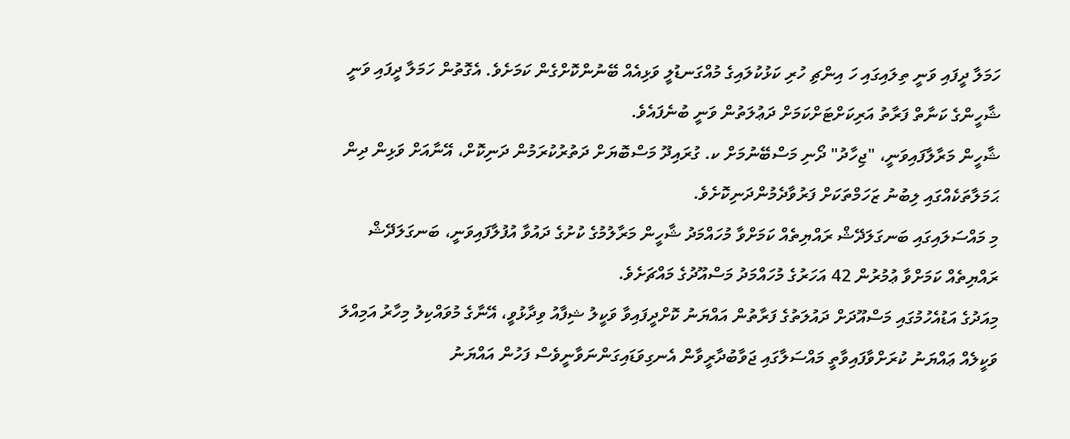ހަމަލާ ދީފައި ވަނީ ތިލައިގައި ހަ އިންޗި ހުރި ކަޅުކުލައިގެ މުއްގަނޑުލީ ވަޅިއެއް ބޭނުންކޮށްގެން ކަމަށެވެ. އެގޮތުން ހަމަލާ ދީފައި ވަނީ ޝާހީންގެ ކަނާތް ފަރާތު އަރިކަށްޓަށްކަމަށް ދަޢުލަތުން ވަނީ ބުނެފައެވެ.
ޝާހީން މަރާލާފައިވަނީ، "ޖިހާދު" ދޯނި މަސްބޭނުމަށް ކ. ގުރައިދޫ މަސްބޮޔަށް ދަތުރުކުރަމުން ދަނިކޮށް، އޭނާއަށް ވަޅިން ދިން ޙަމަލާތަކެއްގައި ލިބުނު ޒަހަމްތަކަށް ފަރުވާދެމުންދަނިކޮށެވެ.
މި މައްސަލައިގައި ބަނގަލަދޭޝް ރައްޔިތެއް ކަމަށްވާ މުހައްމަދު ޝާހީން މަރާލުމުގެ ކުށުގެ ދައުވާ އުފުލާފައިވަނީ، ބަނގަލަދޭޝް ރައްޔިތެއް ކަމަށްވާ ޢުމުރުން 42 އަހަރުގެ މުހައްމަދު މަސްއޫދުގެ މައްޗަށެވެ.
މިއަދުގެ އަޑުއެހުމުގައި މަސްއޫދަށް ދައުލަތުގެ ފަރާތުން އައްޔަނު ކޮށްދީފައިވާ ވަކީލު ޝިފާއު ވިދާޅުވީ، އޭނާގެ މުވައްކިލު މިހާރު އަމިއްލަ ވަކީލެއް ޢައްޔަނު ކުރަށްވާފައިވާތީ މައްސަލާގައި ޖަވާބުދާރީވާން އެނގިވަޑައިގަންނަވާނީވެސް ފަހުން އައްޔަނު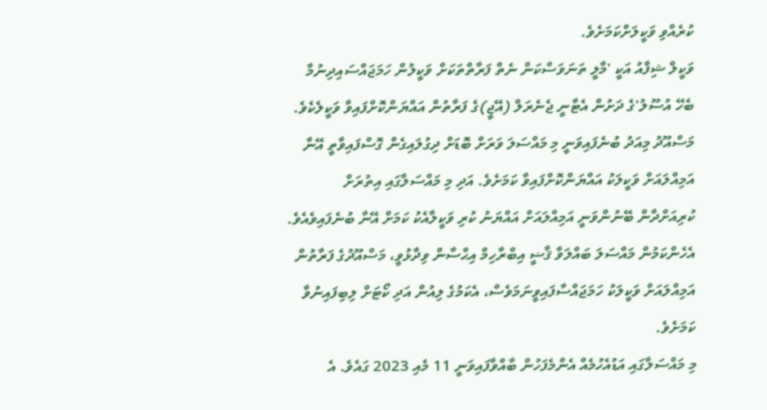ކުރެއްވި ވަކީލަށްކަމަށެވެ.
ވަކީލް ޝިފާއު އަކީ 'މާލީ ތަނަވަސްކަން ނެތް ފަރާތްތަކަށް ވަކީލުން ހަމަޖައްސައިދިނުމާ ބެހޭ އުސޫލު'ގެ ދަށުން އެޓާނީ ޖެނެރަލް (އޭޖީ)ގެ ފަރާތުން އައްޔަންކޮށްފައިވާ ވަކީލެކެވެ.
މަސްއޫދު މިއަދު ބުނެފައިވަނީ މި މައްސަލަ ވަރަށް ބޮޑަށް ދިގުލައިގެން ގޮސްފައިވާތީ އޭނާ އަމިއްލައަށް ވަކީލަކު އައްޔަންކޮށްފައިވާ ކަމަށެވެ. އަދި މި މައްސަލާގައި އިތުރަށް ކުރިއަށްދާން ބޭނުންވަނީ އަމިއްލައަށް އައްޔަނު ކުރި ވަކީލާއެކު ކަމަށް އޭނާ ބުނެފައިވެއެވެ.
އެހެންކަމުން މައްސަލަ ބައްލަވާ ޤާޟީ އިބްރާހިމް އިޙްސާން ވިދާޅުވީ، މަސްއޫދުގެ ފަރާތުން އަމިއްލައަށް ވަކީލަކު ހަމަޖައްސާފައިވީނަމަވެސް، އެކަމުގެ ލިއުން އަދި ކޯޓަށް ލިބިފައިނުވާ ކަމަށެވެ.
މި މައްސަލާގައި އަޑުއެހުމެއް އެންމެފަހުން ބާއްވާފައިވަނީ 11 މެއި 2023 ގައެވެ. އެ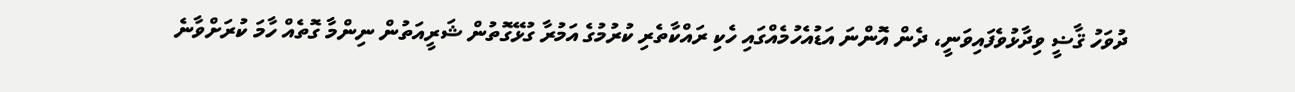ދުވަހު ޤާޟީ ވިދާޅުވެފައިވަނީ، ދެން އޮންނަ އަޑުއެހުމެއްގައި ހެކި ރައްކާތެރި ކުރުމުގެ އަމުރާ ގުޅޭގޮތުން ޝަރީއަތުން ނިންމާ ގޮތެއް ހާމަ ކުރަށްވާނެ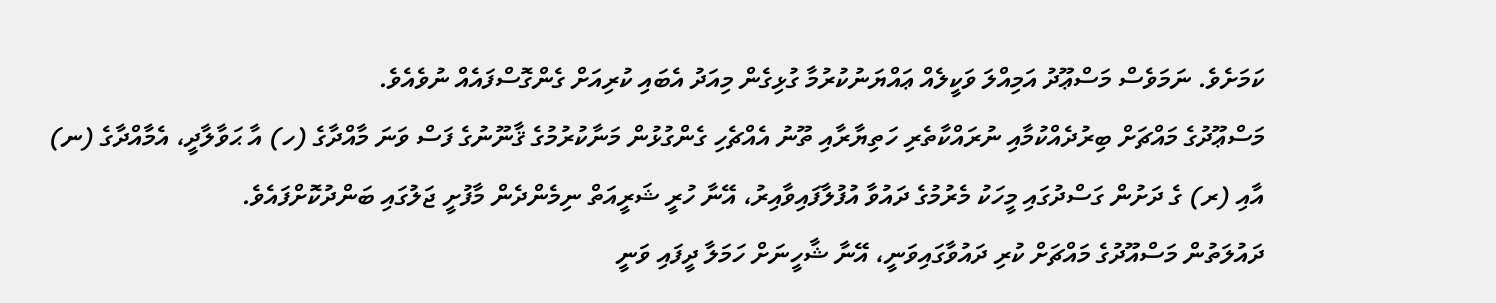ކަމަށެވެ. ނަމަވެސް މަސްޢޫދު އަމިއްލަ ވަކީލެއް ޢައްޔަނުކުރުމާ ގުޅިގެން މިއަދު އެބައި ކުރިއަށް ގެންގޮސްފައެއް ނުވެއެވެ.
މަސްޢޫދުގެ މައްޗަށް ބިރުދެއްކުމާއި ނުރައްކާތެރި ހަތިޔާރާއި ތޫނު އެއްޗެހި ގެންގުޅުން މަނާކުރުމުގެ ޤާނޫނުގެ ފަސް ވަނަ މާއްދާގެ (ހ) އާ ޙަވާލާދީ، އެމާއްދާގެ (ނ) އާއި (ރ) ގެ ދަށުން ގަސްދުގައި މީހަކު މެރުމުގެ ދައުވާ އުފުލާފައިވާއިރު، އޭނާ ހުރީ ޝަރީއަތް ނިމެންދެން މާފުށީ ޖަލުގައި ބަންދުކޮށްފައެވެ.
ދައުލަތުން މަސްއޫދުގެ މައްޗަށް ކުރި ދައުވާގައިވަނީ، އޭނާ ޝާހީނަށް ހަމަލާ ދީފައި ވަނީ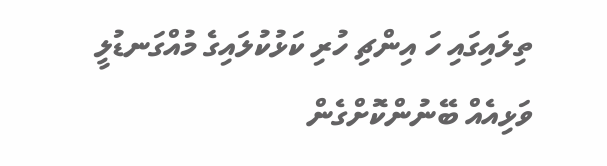ތިލައިގައި ހަ އިންޗި ހުރި ކަޅުކުލައިގެ މުއްގަނޑުލީ ވަޅިއެއް ބޭނުންކޮށްގެން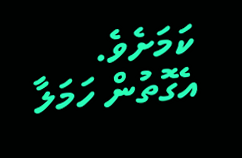ކަމަށެވެ. އެގޮތުން ހަމަލާ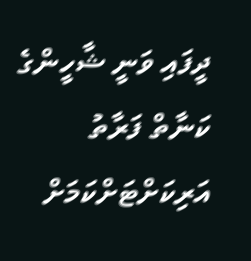ދީފައި ވަނީ ޝާހީންގެ ކަނާތް ފަރާތު އަރިކަށްޓަށްކަމަށް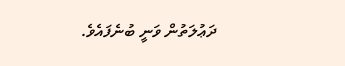ދަޢުލަތުން ވަނީ ބުނެފައެވެ.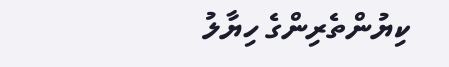ކިޔުންތެރިންގެ ހިޔާލު